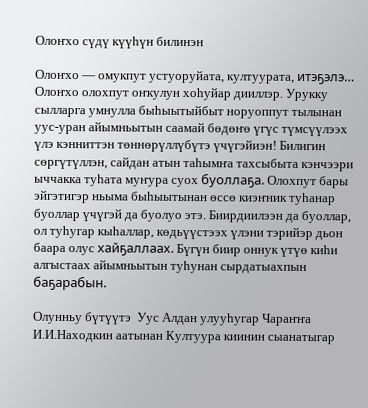Олоҥхо сүдү күүһүн билинэн

Олоҥхо — омукпут устуоруйата, култуурата, итэҕэлэ… Олоҥхо олохпут оҥкулун хоһуйар дииллэр. Урукку сылларга умнулла быһыытыйбыт норуоппут тылынан уус-уран айымньытын саамай бөдөҥө үгүс түмсүүлээх үлэ кэнниттэн төннөрүллүбүтэ үчүгэйиэн! Билигин сөргүтүллэн, сайдан атын таһымҥа тахсыбыта кэнчээри ыччакка туһата муҥура суох буоллаҕа. Олохпут бары эйгэтигэр ньыма быһыытынан өссө киэҥник туһанар буоллар үчүгэй да буолуо этэ. Биирдиилээн да буоллар,  ол туһугар кыһаллар, көдьүүстээх үлэни тэрийэр дьон баара олус хайҕаллаах. Бүгүн биир оннук үтүө киһи алгыстаах айымньытын туһунан сырдатыахпын баҕарабын.

Олунньу бүтүүтэ  Уус Алдан улууһугар Чараҥҥа И.И.Находкин аатынан Култуура киинин сыанатыгар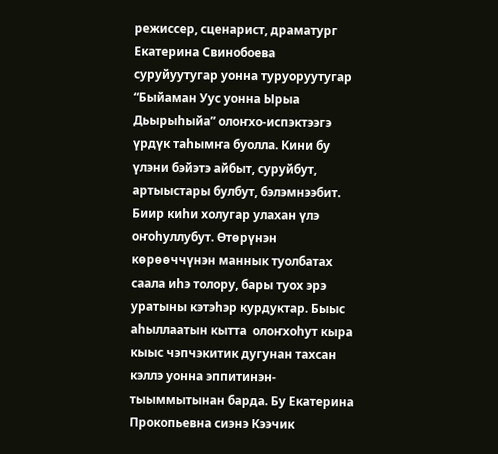режиссер, сценарист, драматург Екатерина Свинобоева суруйуутугар уонна туруоруутугар “Быйаман Уус уонна Ырыа Дьырыһыйа” олоҥхо-испэктээгэ үрдүк таһымҥа буолла. Кини бу үлэни бэйэтэ айбыт, суруйбут, артыыстары булбут, бэлэмнээбит. Биир киһи холугар улахан үлэ оҥоһуллубут. Өтөрүнэн көрөөччүнэн маннык туолбатах саала иһэ толору, бары туох эрэ уратыны кэтэһэр курдуктар. Быыс аһыллаатын кытта  олоҥхоһут кыра кыыс чэпчэкитик дугунан тахсан кэллэ уонна эппитинэн-тыыммытынан барда. Бу Екатерина Прокопьевна сиэнэ Кээчик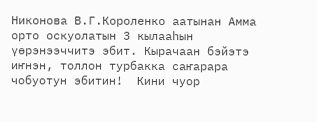Никонова В.Г.Короленко аатынан Амма орто оскуолатын 3 кылааһын үөрэнээччитэ эбит. Кырачаан бэйэтэ иҥнэн, толлон турбакка саҥарара чобуотун эбитин!  Кини чуор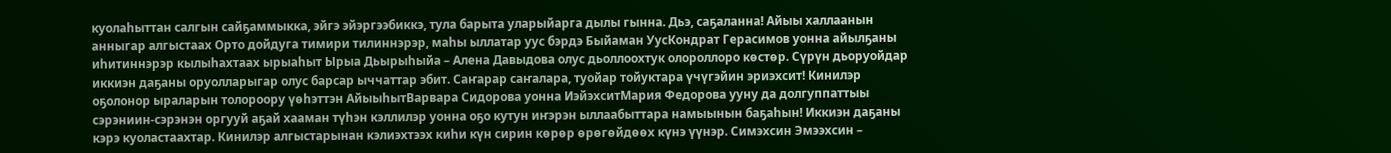куолаһыттан салгын сайҕаммыкка, эйгэ эйэргээбиккэ, тула барыта уларыйарга дылы гынна. Дьэ, саҕаланна! Айыы халлаанын анныгар алгыстаах Орто дойдуга тимири тилиннэрэр, маһы ыллатар уус бэрдэ Быйаман УусКондрат Герасимов уонна айылҕаны иһитиннэрэр кылыһахтаах ырыаһыт Ырыа Дьырыһыйа – Алена Давыдова олус дьоллоохтук олороллоро көстөр. Сүрүн дьоруойдар иккиэн даҕаны оруолларыгар олус барсар ыччаттар эбит. Саҥарар саҥалара, туойар тойуктара үчүгэйин эриэхсит! Кинилэр оҕолонор ыраларын толороору үөһэттэн АйыыһытВарвара Сидорова уонна ИэйэхситМария Федорова ууну да долгуппаттыы сэрэниин-сэрэнэн оргууй аҕай хааман түһэн кэллилэр уонна оҕо кутун иҥэрэн ыллаабыттара намыынын баҕаһын! Иккиэн даҕаны кэрэ куоластаахтар. Кинилэр алгыстарынан кэлиэхтээх киһи күн сирин көрөр өрөгөйдөөх күнэ үүнэр. Симэхсин Эмээхсин –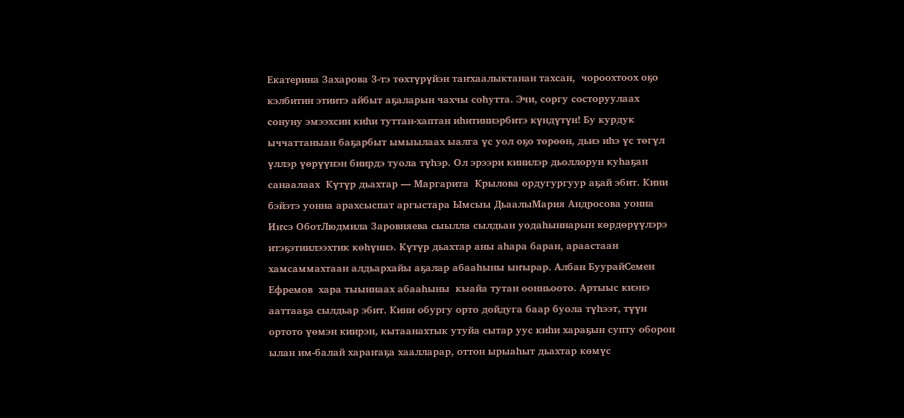Екатерина Захарова 3-тэ төхтүрүйэн таҥхаалыктанан тахсан,  чороохтоох оҕо кэлбитин этиитэ айбыт аҕаларын чахчы соһутта. Эчи, соргу состоруулаах сонуну эмээхсин киһи туттан-хаптан иһитиннэрбитэ күндүтүн! Бу курдук ыччаттаныан баҕарбыт ымыылаах ыалга үс уол оҕо төрөөн, дьиэ иһэ үс төгүл үллэр үөрүүнэн биирдэ туола түһэр. Ол эрээри кинилэр дьоллорун куһаҕан санаалаах  Күтүр дьахтар — Маргарита  Крылова ордугургуур аҕай эбит. Кини бэйэтэ уонна арахсыспат аргыстара Ымсыы ДьаалыМария Андросова уонна Иҥсэ ОботЛюдмила Заровняева сыылла сылдьан уодаһыннарын көрдөрүүлэрэ итэҕэтиилээхтик көһүннэ. Күтүр дьахтар аны аһара баран, араастаан хамсаммахтаан алдьархайы аҕалар абааһыны ыҥырар. Албан БуурайСемен Ефремов  хара тыыннаах абааһыны  кыайа тутан оонньоото. Артыыс киэнэ ааттааҕа сылдьар эбит. Кини обургу орто дойдуга баар буола түһээт, түүн ортото үөмэн киирэн, кытаанахтык утуйа сытар уус киһи хараҕын супту оборон ылан им-балай хараҥаҕа хаалларар, оттон ырыаһыт дьахтар көмүс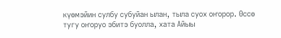күөмэйин сулбу субуйан ылан, тыла суох оҥорор. Өссө тугу оҥоруо эбитэ буолла, хата Айыы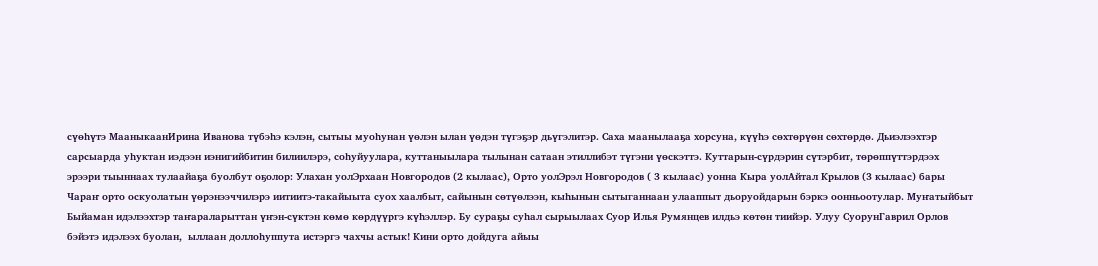сүөһүтэ МааныкаанИрина Иванова түбэһэ кэлэн, сытыы муоһунан үөлэн ылан үөдэн түгэҕэр дьүгэлитэр. Саха маанылааҕа хорсуна, күүһэ сөхтөрүөн сөхтөрдө. Дьиэлээхтэр сарсыарда уһуктан иэдээн иэнигийбитин билиилэрэ, соһуйуулара, куттаныылара тылынан сатаан этиллибэт түгэни үөскэттэ. Куттарын-сүрдэрин сүтэрбит, төрөппүттэрдээх эрээри тыыннаах тулаайаҕа буолбут оҕолор: Улахан уолЭрхаан Новгородов (2 кылаас), Орто уолЭрэл Новгородов ( 3 кылаас) уонна Кыра уолАйтал Крылов (3 кылаас) бары Чараҥ орто оскуолатын үөрэнээччилэрэ иитиитэ-такайыыта суох хаалбыт, сайынын сөтүөлээн, кыһынын сытыганнаан улааппыт дьоруойдарын бэркэ оонньоотулар. Муҥатыйбыт Быйаман идэлээхтэр таҥараларыттан үҥэн-сүктэн көмө көрдүүргэ күһэллэр. Бу сураҕы суһал сырыылаах Суор Илья Румянцев илдьэ көтөн тиийэр. Улуу СуорунГаврил Орлов бэйэтэ идэлээх буолан,  ыллаан доллоһуппута истэргэ чахчы астык! Кини орто дойдуга айыы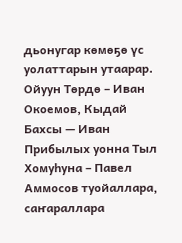дьонугар көмөҕө үс уолаттарын утаарар. Ойуун Төрдө – Иван Окоемов, Кыдай Бахсы — Иван Прибылых уонна Тыл Хомуһуна – Павел Аммосов туойаллара, саҥараллара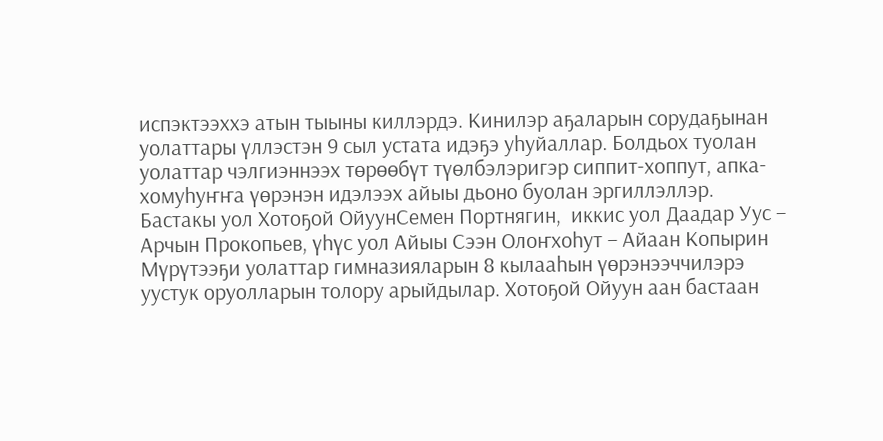испэктээххэ атын тыыны киллэрдэ. Кинилэр аҕаларын сорудаҕынан уолаттары үллэстэн 9 сыл устата идэҕэ уһуйаллар. Болдьох туолан уолаттар чэлгиэннээх төрөөбүт түөлбэлэригэр сиппит-хоппут, апка-хомуһуҥҥа үөрэнэн идэлээх айыы дьоно буолан эргиллэллэр. Бастакы уол Хотоҕой ОйуунСемен Портнягин,  иккис уол Даадар Уус – Арчын Прокопьев, үһүс уол Айыы Сээн Олоҥхоһут – Айаан Копырин Мүрүтээҕи уолаттар гимназияларын 8 кылааһын үөрэнээччилэрэ уустук оруолларын толору арыйдылар. Хотоҕой Ойуун аан бастаан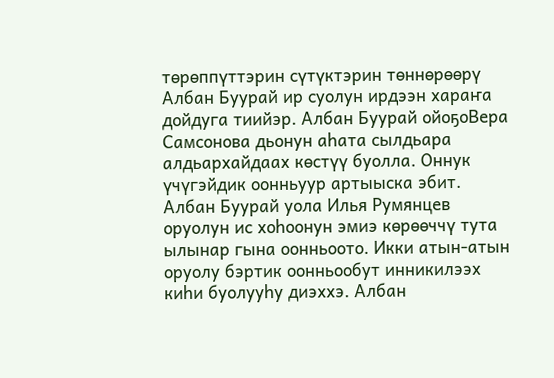төрөппүттэрин сүтүктэрин төннөрөөрү Албан Буурай ир суолун ирдээн хараҥа дойдуга тиийэр. Албан Буурай ойоҕоВера Самсонова дьонун аһата сылдьара алдьархайдаах көстүү буолла. Оннук үчүгэйдик оонньуур артыыска эбит. Албан Буурай уола Илья Румянцев оруолун ис хоһоонун эмиэ көрөөччү тута ылынар гына оонньоото. Икки атын-атын оруолу бэртик оонньообут инникилээх киһи буолууһу диэххэ. Албан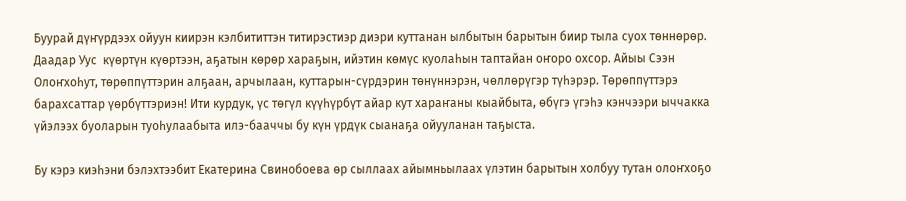Буурай дүҥүрдээх ойуун киирэн кэлбититтэн титирэстиэр диэри куттанан ылбытын барытын биир тыла суох төннөрөр. Даадар Уус  күөртүн күөртээн, аҕатын көрөр хараҕын, ийэтин көмүс куолаһын таптайан оҥоро охсор. Айыы Сээн Олоҥхоһут, төрөппүттэрин алҕаан, арчылаан, куттарын-сүрдэрин төнүннэрэн, чөллөрүгэр түһэрэр. Төрөппүттэрэ барахсаттар үөрбүттэриэн! Ити курдук, үс төгүл күүһүрбүт айар кут хараҥаны кыайбыта, өбүгэ үгэһэ кэнчээри ыччакка үйэлээх буоларын туоһулаабыта илэ-бааччы бу күн үрдүк сыанаҕа ойууланан таҕыста.

Бу кэрэ киэһэни бэлэхтээбит Екатерина Свинобоева өр сыллаах айымньылаах үлэтин барытын холбуу тутан олоҥхоҕо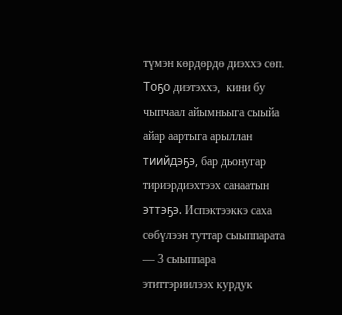түмэн көрдөрдө диэххэ сөп. Тоҕо диэтэххэ,  кини бу чыпчаал айымньыга сыыйа айар аартыга арыллан тиийдэҕэ, бар дьонугар тириэрдиэхтээх санаатын эттэҕэ. Испэктээккэ саха сөбүлээн туттар сыыппарата — 3 сыыппара этиттэриилээх курдук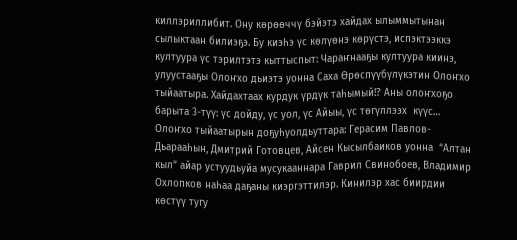киллэриллибит. Ону көрөөччү бэйэтэ хайдах ылыммытынан сылыктаан билиэҕэ. Бу киэһэ үс көлүөнэ көрүстэ, испэктээккэ култуура үс тэрилтэтэ кыттыспыт: Чараҥнааҕы култуура киинэ, улуустааҕы Олоҥхо дьиэтэ уонна Саха Өрөспүүбүлүкэтин Олоҥхо тыйаатыра. Хайдахтаах курдук үрдүк таһымый!? Аны олоҥхоҕо барыта 3-түү: үс дойду, үс уол, үс Айыы, үс төгүллээх  күүс… Олоҥхо тыйаатырын доҕуһуолдьуттара: Герасим Павлов-Дьарааһын, Дмитрий Готовцев, Айсен Кысылбаиков уонна  “Алтан кыл” айар устуудьуйа мусукааннара Гаврил Свинобоев, Владимир Охлопков наһаа даҕаны киэргэттилэр. Кинилэр хас биирдии көстүү тугу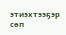этиэхтээҕэр сөп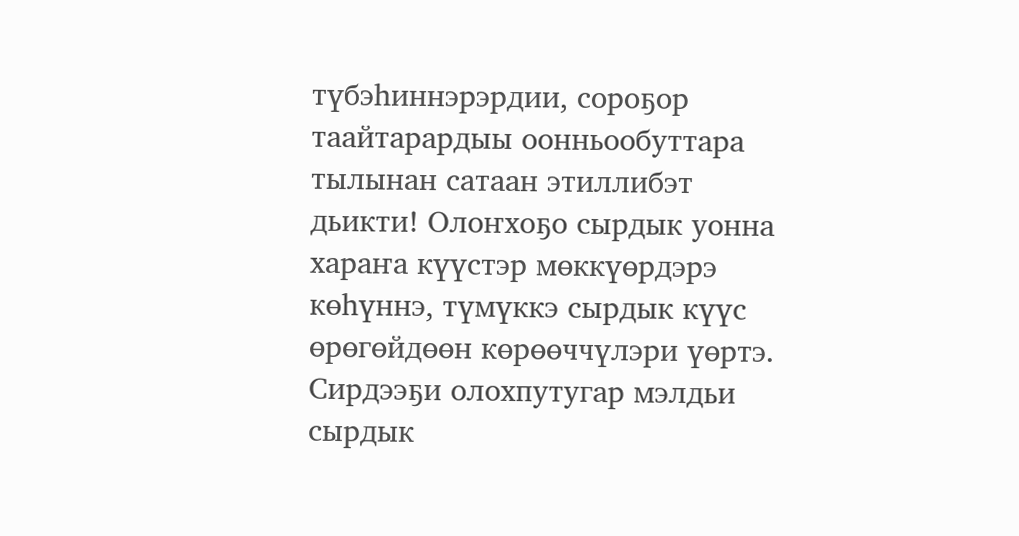түбэһиннэрэрдии, сороҕор таайтарардыы оонньообуттара тылынан сатаан этиллибэт дьикти! Олоҥхоҕо сырдык уонна хараҥа күүстэр мөккүөрдэрэ көһүннэ, түмүккэ сырдык күүс өрөгөйдөөн көрөөччүлэри үөртэ. Сирдээҕи олохпутугар мэлдьи сырдык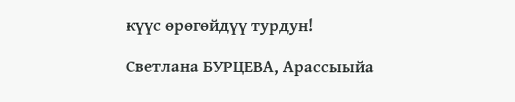күүс өрөгөйдүү турдун!

Светлана БУРЦЕВА, Арассыыйа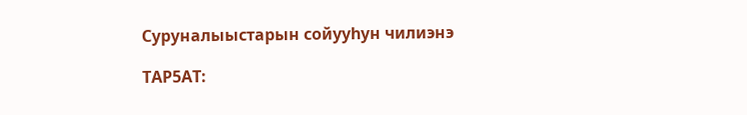Суруналыыстарын сойууһун чилиэнэ

ТАР5АТ: